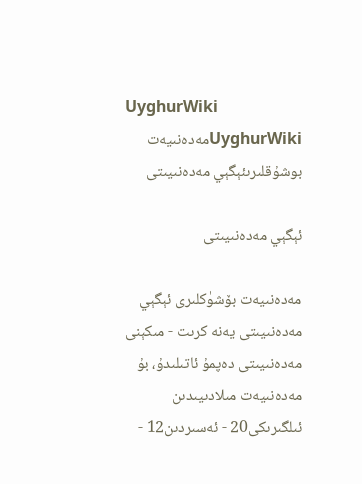UyghurWiki
UyghurWikiمەدەنىيەت بوشۇقلىرىئېگېي مەدەنىيىتى

ئېگېي مەدەنىيىتى

مەدەنىيەت بۆشۈكلىرى ئېگېي مەدەنىيىتى يەنە كرىت - مىكېنى مەدەنىيىتى دەپمۇ ئاتىلىدۇ، بۇ مەدەنىيەت مىلادىيىدىن ئىلگىرىكى20 - ئەسىردىن12 -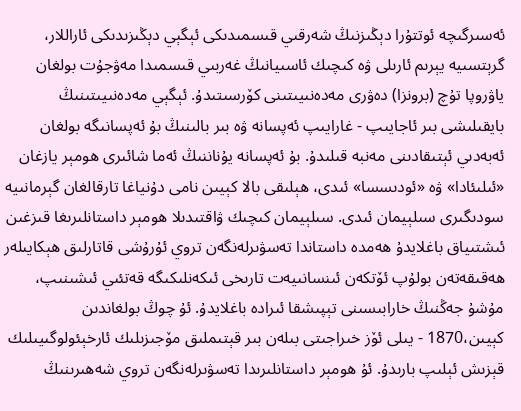ئەسىرگىچە ئوتتۇرا دېڭىزنىڭ شەرقىي قىسمىدىكى ئېگېي دېڭىزىدىكى ئاراللار، گرېتسىيە يېرىم ئارىلى ۋە كىچىك ئاسىيانىڭ غەربىي قىسمىدا مەۋجۇت بولغان ياۋروپا تۇچ (برونزا) دەۋرى مەدەنىيىتىنى كۆرسىتىدۇ. ئېگېي مەدەنىيىتىنىڭ بايقىلىشى بىر ئاجايىپ - غارايىپ ئەپسانە ۋە بىر بالىنىڭ بۇ ئەپسانىگە بولغان ئەبەدىي ئېتىقادىنى مەنبە قىلىدۇ. بۇ ئەپسانە يۇناننىڭ ئەما شائىرى ھومېر يازغان «ئىلىئادا» ۋە «ئودىسسا» ئىدى، ھېلىقى بالا كېيىن نامى دۇنياغا تارقالغان گېرمانىيە سودىگىرى سىلېيمان ئىدى. سىلېيمان كىچىك ۋاقتىدىلا ھومېر داستانلىرىغا قىزغىن ئىشتىياق باغلايدۇ ھەمدە داستاندا تەسۋىرلەنگەن تروي ئۇرۇشى قاتارلىق ھېكايىلەر ھەقىقەتەن بولۇپ ئۆتكەن ئىنسانىيەت تارىخى ئىكەنلىكىگە قەتئىي ئىشىنىپ، مۇشۇ جەڭنىڭ خارابىسىنى تېپىشقا ئىرادە باغلايدۇ. ئۇ چوڭ بولغاندىن كېيىن،1870 - يىلى ئۆز خىراجىتى بىلەن بىر قېتىملىق مۆجىزىلىك ئارخېئولوگىيىلىك قېزىش ئېلىپ بارىدۇ. ئۇ ھومېر داستانلىرىدا تەسۋىرلەنگەن تروي شەھىرىنىڭ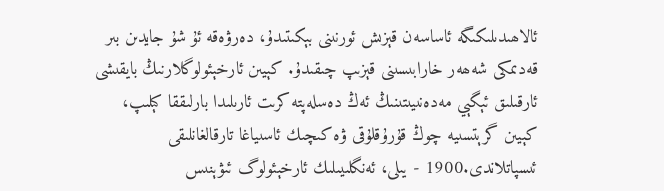ئالاھىدىلىكىگە ئاساسەن قېزىش ئورنىنى بېكىتىدۇ، دەرۋەقە ئۇ شۇ جايدىن بىر قەدىمكى شەھەر خارابىسىنى قېزىپ چىقىدۇ. كېيىن ئارخېئولوگلارنىڭ بايقىشى ئارقىلىق ئېگېي مەدەنىيىتىنىڭ ئەڭ دەسلەپتە كرىت ئارىلىدا بارلىققا كېلىپ، كېيىن گرېتسىيە چوڭ قۇرۇقلۇقى ۋە كىچىك ئاسىياغا تارقالغانلىقى ئىسپاتلاندى.1900 - يىلى، ئەنگلىيىلىك ئارخېئولوگ ئىۋېنىس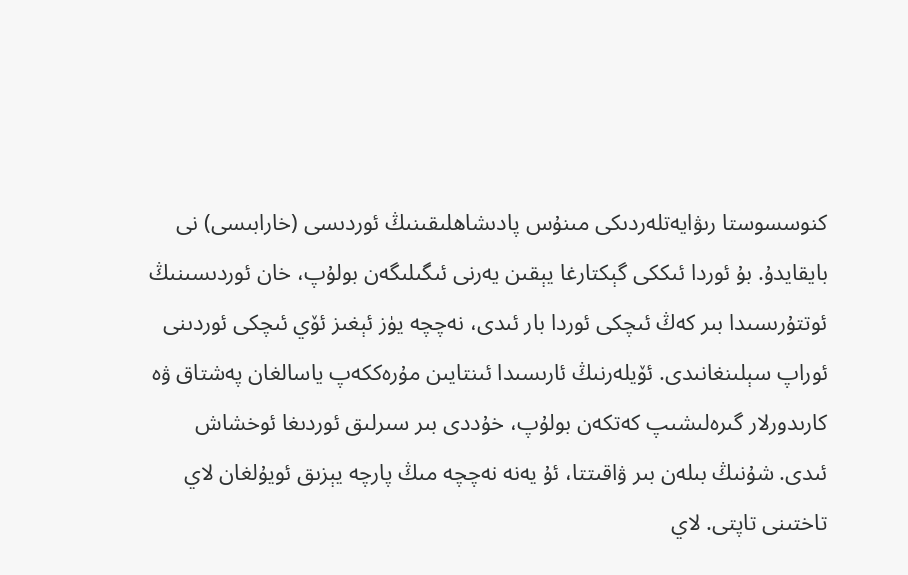كنوسسوستا رىۋايەتلەردىكى مىنۇس پادىشاھلىقىنىڭ ئوردىسى (خارابىسى) نى بايقايدۇ. بۇ ئوردا ئىككى گېكتارغا يېقىن يەرنى ئىگىلىگەن بولۇپ، خان ئوردىسىنىڭ ئوتتۇرىسىدا بىر كەڭ ئىچكى ئوردا بار ئىدى، نەچچە يۈز ئېغىز ئۆي ئىچكى ئوردىنى ئوراپ سېلىنغانىدى. ئۆيلەرنىڭ ئارىسىدا ئىنتايىن مۇرەككەپ ياسالغان پەشتاق ۋە كارىدورلار گىرەلىشىپ كەتكەن بولۇپ، خۇددى بىر سىرلىق ئوردىغا ئوخشاش ئىدى. شۇنىڭ بىلەن بىر ۋاقىتتا، ئۇ يەنە نەچچە مىڭ پارچە يېزىق ئويۇلغان لاي تاختىنى تاپتى. لاي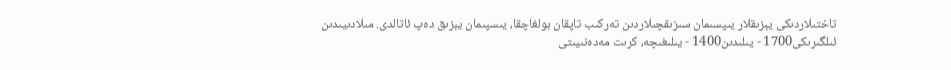تاختىلاردىكى يېزىقلار يىپسىمان سىزىقچىلاردىن تەركىب تاپقان بولغاچقا، يىسپىمان يېزىق دەپ ئاتالدى. مىلادىيىدىن ئىلگىرىكى1700 - يىلىدىن1400 - يىلىغىچە، كرىت مەدەنىيىتى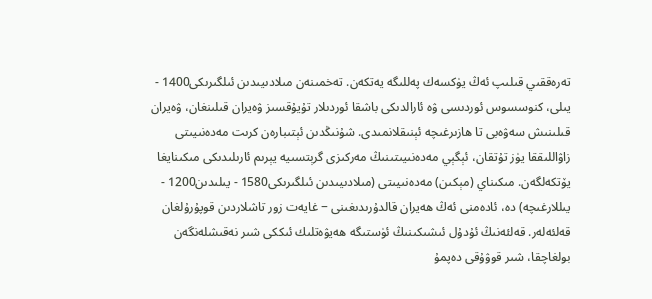تەرەققىي قىلىپ ئەڭ يۈكسەك پەللىگە يەتكەن. تەخمىنەن مىلادىيىدىن ئىلگىرىكى1400 - يىلى، كنوسسوس ئوردىسى ۋە ئارالدىكى باشقا ئوردىلار تۇيۇقسىز ۋەيران قىلىنغان، ۋەيران قىلىنىش سەۋەبى تا ھازىرغىچە ئېنىقلانمىدى. شۇنىڭدىن ئېتىبارەن كرىت مەدەنىيىتى زاۋاللىققا يۈز تۇتقان، ئېگېي مەدەنىيىتىنىڭ مەركىزى گرېتسىيە يېرىم ئارىلىدىكى مىكىنايغا يۆتكەلگەن. مىكىناي (مېكىن) مەدەنىيىتى (مىلادىيىدىن ئىلگىرىكى1580 - يىلىدىن1200 - يىللارغىچە) دە، ئادەمنى ئەڭ ھەيران قالدۇرىدىغىنى − غايەت زور تاشلاردىن قوپۇرۇلغان قەلئەلەر. قەلئەنىڭ ئۇدۇل ئىشىكىنىڭ ئۈستىگە ھەيۋەتلىك ئىككى شىر نەقىشلەنگەن بولغاچقا، شىر قوۋۇقى دەپمۇ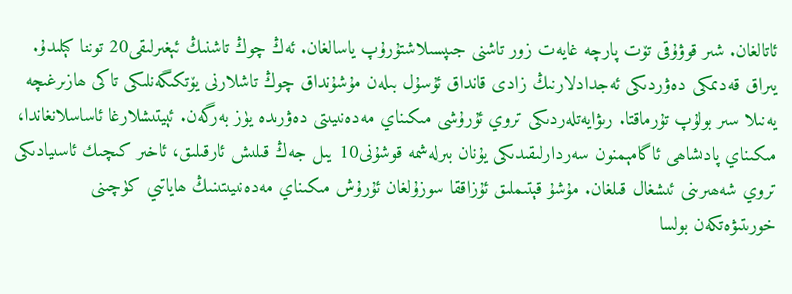ئاتالغان. شىر قوۋۇقى تۆت پارچە غايەت زور تاشنى جىپسىلاشتۇرۇپ ياسالغان. ئەڭ چوڭ تاشنىڭ ئېغىرلىقى20 توننا كېلىدۇ. يىراق قەدىمكى دەۋردىكى ئەجدادلارنىڭ زادى قانداق ئۇسۇل بىلەن مۇشۇنداق چوڭ تاشلارنى يۆتكىگەنلىكى تاكى ھازىرغىچە يەنىلا سىر بولۇپ تۇرماقتا. رىۋايەتلەردىكى تروي ئۇرۇشى مىكىناي مەدەنىيىتى دەۋرىدە يۈز بەرگەن. ئېيتىشلارغا ئاساسلانغاندا، مىكىناي پادىشاھى ئاگامېمنون سەردارلىقىدىكى يۇنان بىرلەشمە قوشۇنى10 يىل جەڭ قىلىش ئارقىلىق، ئاخىر كىچىك ئاسىيادىكى تروي شەھىرىنى ئىشغال قىلغان. مۇشۇ قېتىملىق ئۇزاققا سوزۇلغان ئۇرۇش مىكىناي مەدەنىيىتىنىڭ ھاياتىي كۈچىنى خورىتىۋەتكەن بولسا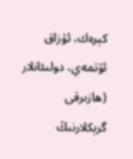كېرەك، ئۇزاق ئۆتمەي، دولىئانلار (ھازىرقى گرېكلارنىڭ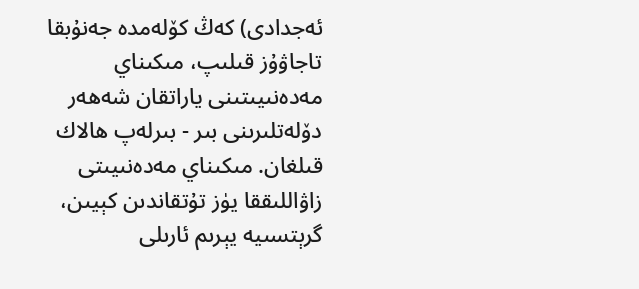ئەجدادى) كەڭ كۆلەمدە جەنۇبقا تاجاۋۇز قىلىپ، مىكىناي مەدەنىيىتىنى ياراتقان شەھەر دۆلەتلىرىنى بىر - بىرلەپ ھالاك قىلغان. مىكىناي مەدەنىيىتى زاۋاللىققا يۈز تۇتقاندىن كېيىن، گرېتسىيە يېرىم ئارىلى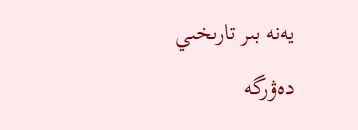يەنە بىر تارىخىي دەۋرگە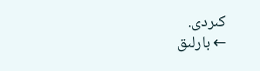كىردى.
← بارلىق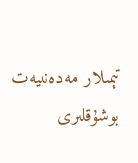تېمىلار مەدەنىيەت بوشۇقلىرى